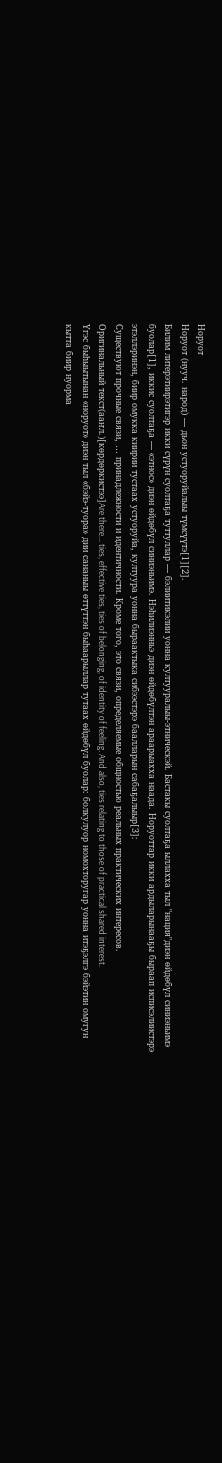Норуот
Норуот (нууч. народ) — дьон устуоруйалыы түмсүүтэ[1][2].
Билим литерэтиирэтигэр икки сүрүн суолтаҕа туттуллар — бэлиитикэлии уонна култууралыы-этническэй. Бастакы суолтаҕа ыллахха тыл "нация"диэн өйдөбүл синиэньимэ буолар[1], иккис суолтаҕа — «этнос» диэн өйдөбүл синиэньимэ. Нэһилиэнньэ диэн өйдөбүлтэн араарыахха наада. Норуоттар икки ардыларынааҕы быраап исписэлиистэрэ этэллэринэн, биир омукка киирии тустаах устуоруйа, култуура уонна быраактыка сибээстэрэ баалларын сабаҕалыыр[3]:
Существуют прочные связи, … принадлежности и идентичности. Кроме того, это связи, определяемые общностью реальных практических интересов.
Оригинальный текст(ааҥл.)[көрдөркистээ]Are there... ties, effective ties, ties of belonging, of identity of feeling. And also, ties relating to those of practical shared interest.
Үгэс быһыытынан «норуот» диэн тыл «бэйэ-туора» дии сананыы өттүттэн быһаарыллар тутаах өйдөбүл буолар: болкулуор номохторугар уонна итэҕэлгэ бэйэтин омугун кытта биир нуорма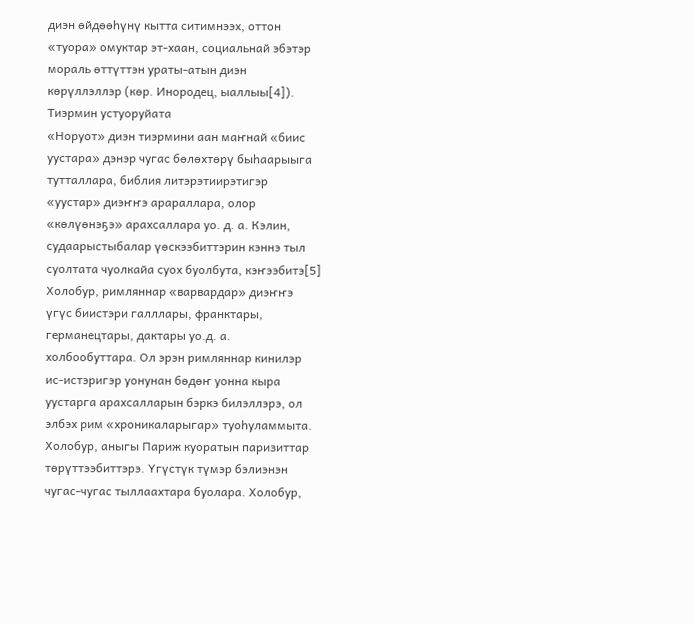диэн өйдөөһүнү кытта ситимнээх, оттон «туора» омуктар эт-хаан, социальнай эбэтэр мораль өттүттэн ураты-атын диэн көрүллэллэр (көр. Инородец, ыаллыы[4]).
Тиэрмин устуоруйата
«Норуот» диэн тиэрмини аан маҥнай «биис уустара» дэнэр чугас бөлөхтөрү быһаарыыга тутталлара, библия литэрэтиирэтигэр «уустар» диэҥҥэ арараллара, олор «көлүөнэҕэ» арахсаллара уо. д. а. Кэлин, судаарыстыбалар үөскээбиттэрин кэннэ тыл суолтата чуолкайа суох буолбута, кэҥээбитэ[5]
Холобур, римляннар «варвардар» диэҥҥэ үгүс биистэри галллары, франктары, германецтары, дактары уо.д. а. холбообуттара. Ол эрэн римляннар кинилэр ис-истэригэр уонунан бөдөҥ уонна кыра уустарга арахсалларын бэркэ билэллэрэ, ол элбэх рим «хроникаларыгар» туоһуламмыта. Холобур, аныгы Париж куоратын паризиттар төрүттээбиттэрэ. Үгүстүк түмэр бэлиэнэн чугас-чугас тыллаахтара буолара. Холобур,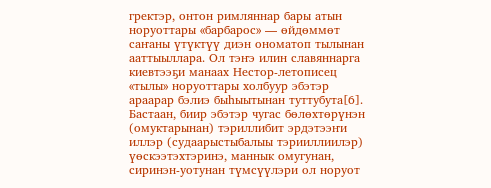гректэр, онтон римляннар бары атын норуоттары «барбарос» — өйдөммөт саҥаны үтүктүү диэн ономатоп тылынан ааттыыллара. Ол тэҥэ илин славяннарга киевтээҕи манаах Нестор-летописец «тылы» норуоттары холбуур эбэтэр араарар бэлиэ быһыытынан туттубута[6].
Бастаан, биир эбэтэр чугас бөлөхтөрүнэн (омуктарынан) тэриллибит эрдэтээҥи иллэр (судаарыстыбалыы тэрииллиилэр) үөскээтэхтэринэ, маннык омугунан, сиринэн-уотунан түмсүүлэри ол норуот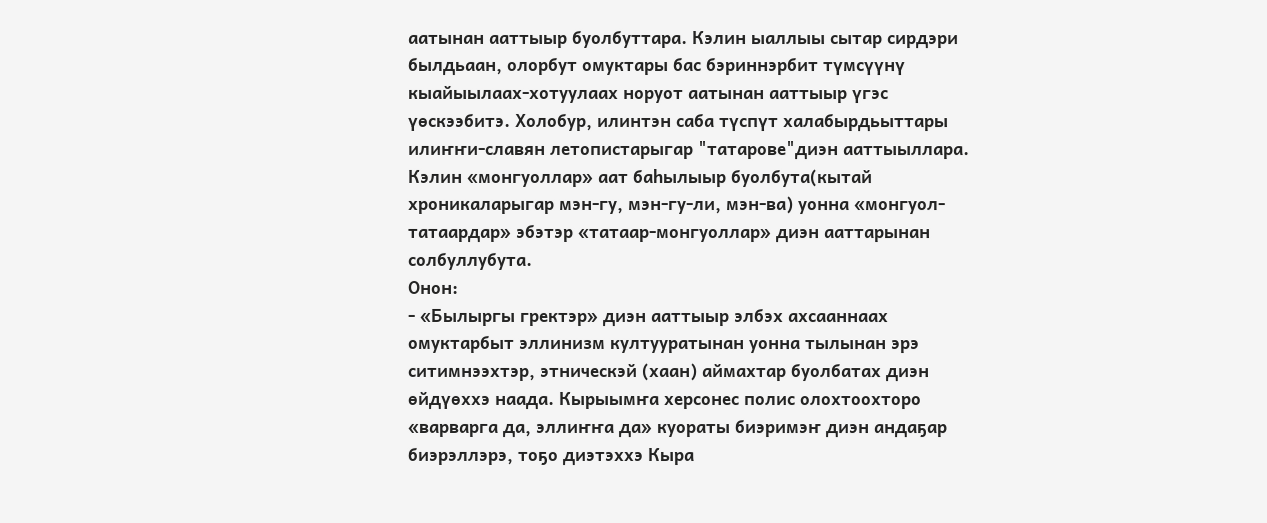аатынан ааттыыр буолбуттара. Кэлин ыаллыы сытар сирдэри былдьаан, олорбут омуктары бас бэриннэрбит түмсүүнү кыайыылаах-хотуулаах норуот аатынан ааттыыр үгэс үөскээбитэ. Холобур, илинтэн саба түспүт халабырдьыттары илиҥҥи-славян летопистарыгар "татарове"диэн ааттыыллара. Кэлин «монгуоллар» аат баһылыыр буолбута(кытай хроникаларыгар мэн-гу, мэн-гу-ли, мэн-ва) уонна «монгуол-татаардар» эбэтэр «татаар-монгуоллар» диэн ааттарынан солбуллубута.
Онон:
- «Былыргы гректэр» диэн ааттыыр элбэх ахсааннаах омуктарбыт эллинизм култууратынан уонна тылынан эрэ ситимнээхтэр, этническэй (хаан) аймахтар буолбатах диэн өйдүөххэ наада. Кырыымҥа херсонес полис олохтоохторо «варварга да, эллиҥҥа да» куораты биэримэҥ диэн андаҕар биэрэллэрэ, тоҕо диэтэххэ Кыра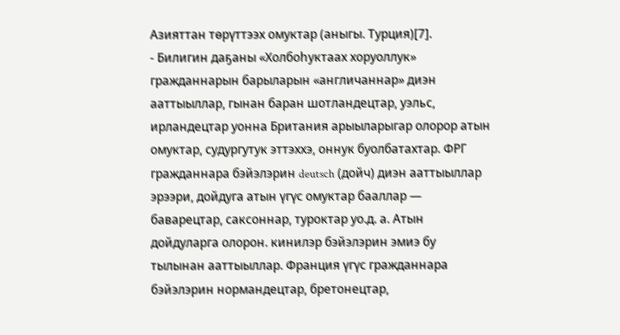Азияттан төрүттээх омуктар (аныгы. Турция)[7].
- Билигин даҕаны «Холбоһуктаах хоруоллук» гражданнарын барыларын «англичаннар» диэн ааттыыллар, гынан баран шотландецтар, уэльс, ирландецтар уонна Британия арыыларыгар олорор атын омуктар, судургутук эттэххэ, оннук буолбатахтар. ФРГ гражданнара бэйэлэрин deutsch (дойч) диэн ааттыыллар эрээри, дойдуга атын үгүс омуктар бааллар — баварецтар, саксоннар, туроктар уо.д. а. Атын дойдуларга олорон. кинилэр бэйэлэрин эмиэ бу тылынан ааттыыллар. Франция үгүс гражданнара бэйэлэрин нормандецтар, бретонецтар,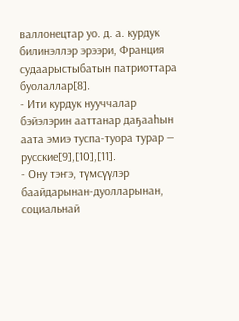валлонецтар уо. д. а. курдук билинэллэр эрээри, Франция судаарыстыбатын патриоттара буолаллар[8].
- Ити курдук нууччалар бэйэлэрин ааттанар даҕааһын аата эмиэ туспа-туора турар — русские[9],[10],[11].
- Ону тэҥэ, түмсүүлэр баайдарынан-дуолларынан, социальнай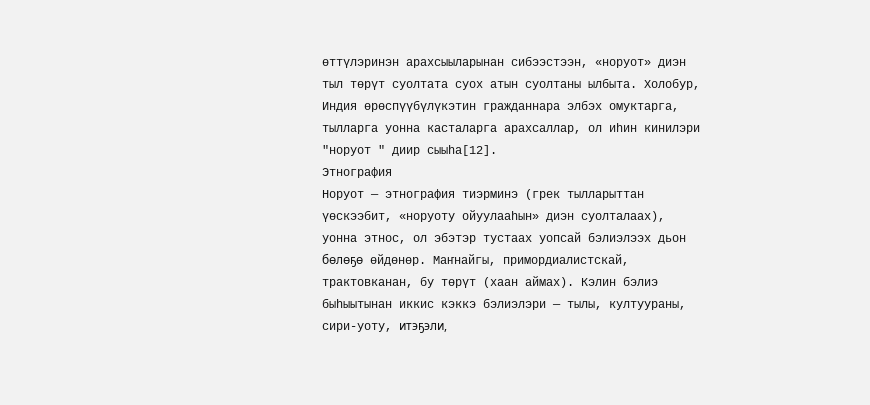өттүлэринэн арахсыыларынан сибээстээн, «норуот» диэн тыл төрүт суолтата суох атын суолтаны ылбыта. Холобур, Индия өрөспүүбүлүкэтин гражданнара элбэх омуктарга, тылларга уонна касталарга арахсаллар, ол иһин кинилэри "норуот " диир сыыһа[12].
Этнография
Норуот — этнография тиэрминэ (грек тылларыттан үөскээбит, «норуоту ойуулааһын» диэн суолталаах), уонна этнос, ол эбэтэр тустаах уопсай бэлиэлээх дьон бөлөҕө өйдөнөр. Маҥнайгы, примордиалистскай, трактовканан, бу төрүт (хаан аймах). Кэлин бэлиэ быһыытынан иккис кэккэ бэлиэлэри — тылы, култуураны, сири-уоту, итэҕэли,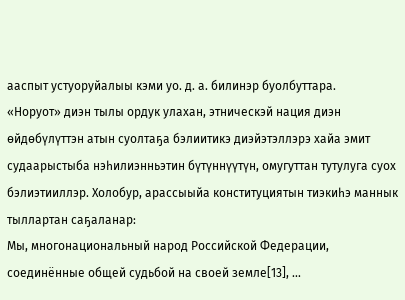ааспыт устуоруйалыы кэми уо. д. а. билинэр буолбуттара.
«Норуот» диэн тылы ордук улахан, этническэй нация диэн өйдөбүлүттэн атын суолтаҕа бэлиитикэ диэйэтэллэрэ хайа эмит судаарыстыба нэһилиэнньэтин бүтүннүүтүн, омугуттан тутулуга суох бэлиэтииллэр. Холобур, арассыыйа конституциятын тиэкиһэ маннык тыллартан саҕаланар:
Мы, многонациональный народ Российской Федерации, соединённые общей судьбой на своей земле[13], ...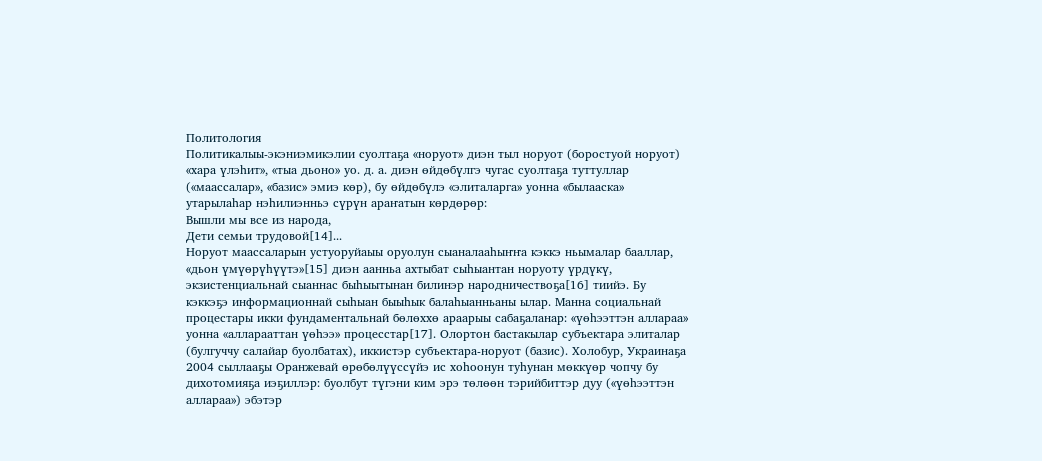Политология
Политикалыы-экэниэмикэлии суолтаҕа «норуот» диэн тыл норуот (боростуой норуот) «хара үлэһит», «тыа дьоно» уо. д. а. диэн өйдөбүлгэ чугас суолтаҕа туттуллар («маассалар», «базис» эмиэ көр), бу өйдөбүлэ «элиталарга» уонна «былааска» утарылаһар нэһилиэнньэ сүрүн араҥатын көрдөрөр:
Вышли мы все из народа,
Дети семьи трудовой[14]...
Норуот маассаларын устуоруйаыы оруолун сыаналааһыҥҥа кэккэ ньымалар бааллар, «дьон үмүөрүһүүтэ»[15] диэн аанньа ахтыбат сыһыантан норуоту үрдүкү, экзистенциальнай сыаннас быһыытынан билинэр народничествоҕа[16] тиийэ. Бу кэккэҕэ информационнай сыһыан быыһык балаһыанньаны ылар. Манна социальнай процестары икки фундаментальнай бөлөххө араарыы сабаҕаланар: «үөһээттэн аллараа» уонна «алларааттан үөһээ» процесстар[17]. Олортон бастакылар субъектара элиталар (булгуччу салайар буолбатах), иккистэр субъектара-норуот (базис). Холобур, Украинаҕа 2004 сыллааҕы Оранжевай өрөбөлүүссүйэ ис хоһоонун туһунан мөккүөр чопчу бу дихотомияҕа иэҕиллэр: буолбут түгэни ким эрэ төлөөн тэрийбиттэр дуу («үөһээттэн аллараа») эбэтэр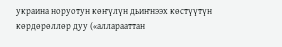украина норуотун көҥүлүн дьиҥнээх көстүүтүн көрдөрөллөр дуу («алларааттан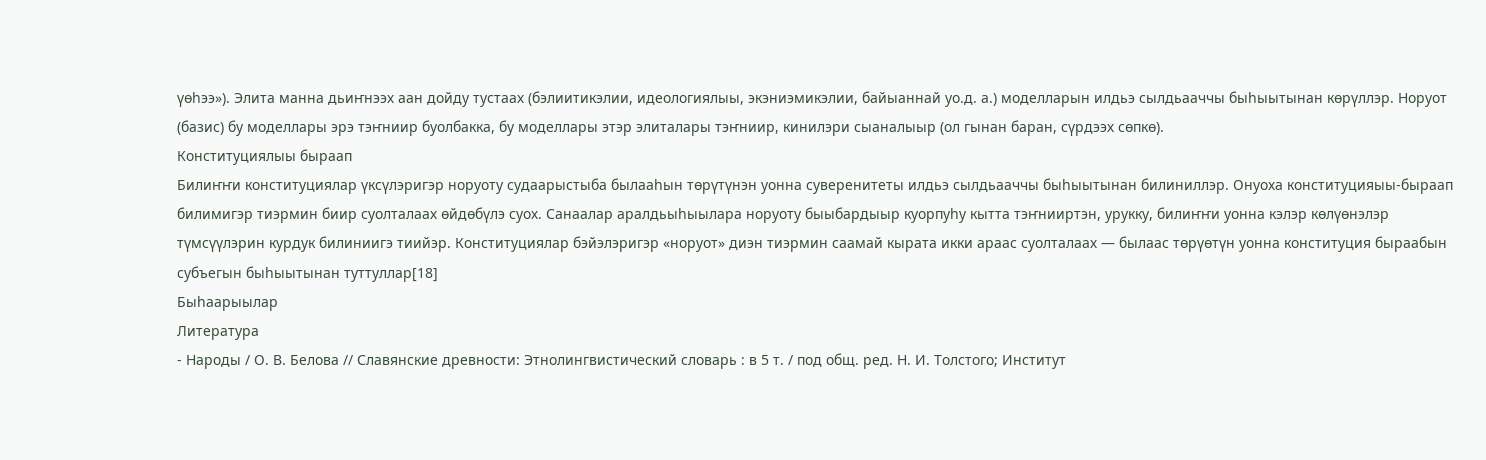үөһээ»). Элита манна дьиҥнээх аан дойду тустаах (бэлиитикэлии, идеологиялыы, экэниэмикэлии, байыаннай уо.д. а.) моделларын илдьэ сылдьааччы быһыытынан көрүллэр. Норуот (базис) бу моделлары эрэ тэҥниир буолбакка, бу моделлары этэр элиталары тэҥниир, кинилэри сыаналыыр (ол гынан баран, сүрдээх сөпкө).
Конституциялыы быраап
Билиҥҥи конституциялар үксүлэригэр норуоту судаарыстыба былааһын төрүтүнэн уонна суверенитеты илдьэ сылдьааччы быһыытынан билиниллэр. Онуоха конституцияыы-быраап билимигэр тиэрмин биир суолталаах өйдөбүлэ суох. Санаалар аралдьыһыылара норуоту быыбардыыр куорпуһу кытта тэҥнииртэн, урукку, билиҥҥи уонна кэлэр көлүөнэлэр түмсүүлэрин курдук билиниигэ тиийэр. Конституциялар бэйэлэригэр «норуот» диэн тиэрмин саамай кырата икки араас суолталаах — былаас төрүөтүн уонна конституция быраабын субъегын быһыытынан туттуллар[18]
Быһаарыылар
Литература
- Народы / О. В. Белова // Славянские древности: Этнолингвистический словарь : в 5 т. / под общ. ред. Н. И. Толстого; Институт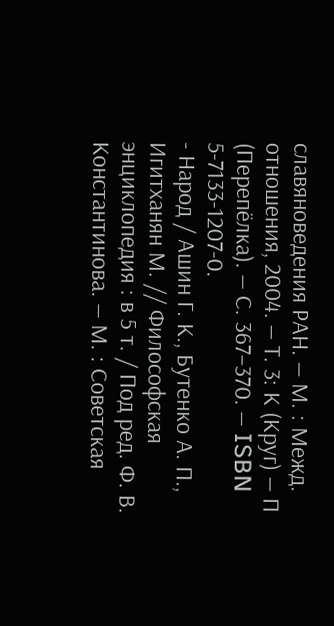славяноведения РАН. — М. : Межд. отношения, 2004. — Т. 3: К (Круг) — П (Перепёлка). — С. 367–370. — ISBN 5-7133-1207-0.
- Народ / Ашин Г. К., Бутенко А. П., Игитханян М. // Философская энциклопедия : в 5 т. / Под ред. Ф. В. Константинова. — М. : Советская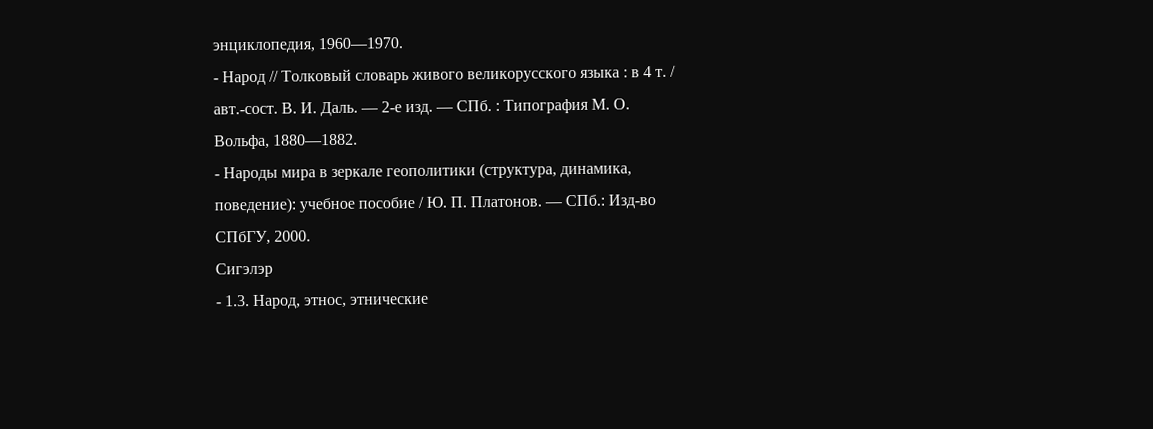энциклопедия, 1960—1970.
- Народ // Толковый словарь живого великорусского языка : в 4 т. / авт.-сост. В. И. Даль. — 2-е изд. — СПб. : Типография М. О. Вольфа, 1880—1882.
- Народы мира в зеркале геополитики (структура, динамика, поведение): учебное пособие / Ю. П. Платонов. — СПб.: Изд-во СПбГУ, 2000.
Сигэлэр
- 1.3. Народ, этнос, этнические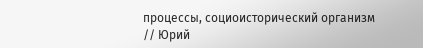процессы, социоисторический организм // Юрий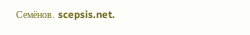Семёнов. scepsis.net.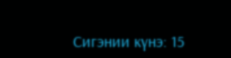Сигэнии күнэ: 15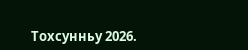Тохсунньу 2026.